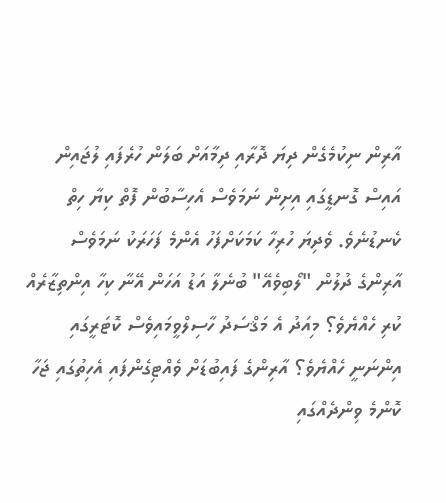އާރިން ނިކުމެގެން ދިޔަ ދޮރާއި ދިމާއަށް ބަލަން ހުރެފައި ލުޖައިން އައިސް ގޮނޑީގައި އިށިން ނަމަވެސް އެހިސާބުން ފޮތް ކިޔާ ހިތް ކެނޑުނެވެ. ވެދިޔަ ހުރިހާ ކަމަކަށްފަހު އެންމެ ފަހަރަކު ނަމަވެސް އާރިންގެ ދުލުން "ލޯބިވެއޭ" ބުނެލާ އަޑު އަހަން އޭނާ ކިހާ އިންތިޒާރެއް ކުރި ހެއްޔެވެ؟ މިއަދު އެ މަޤްސަދު ހާސިލްވީމައިވެސް ކޮޓަރީގައި އިންނަނީ ހެއްޔެވެ؟ އާރިންގެ ފައިބުޑަށް ވެއްޓިގެންފައި އެހިތުގައި ޖަހާ ކޮންމެ ވިންދެއްގައި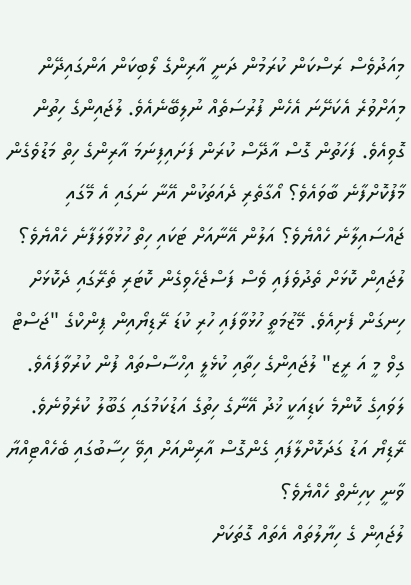މިއަދުވެސް ރަސްކަން ކުރަމުން ދަނީ އާރިންގެ ލޯބިކަން އަންގައިދޭން މިއަށްވުރެ އެކަށޭނަ އެހެން ފުރުސަތެއް ނުލިބޭނެއެވެ. ލުޖައިންގެ ހިތުން ގޮވިއެވެ. ފަހަތުން ގޮސް އާދޭސް ކުރަން ފަށައިފިނަމަ އާރިންގެ ހިތް މަޑުވެގެން މާފުކޮށްފާނެ ބާވައެވެ؟ އޯގާތެރި ދެއަތަކުން އޭނާ ނަގައި އެ މޭގައި ޖައްސައިލާނެ ހެއްޔެވެ؟ އަލުން އޭނާއަށް ޓަކައި ހިތް ހުޅުވާލަފާނެ ހެއްޔެވެ؟ ލުޖައިން ކޮޅަށް ތެދުވެފައި ވެސް ފަސްޖެހެވިގެން ކޮޓަރި ތެރޭގައި ދެކޮޅަށް ހިނގަން ފެށިއެވެ. މޭޒުމަތީ ހުޅުވާފައި ހުރި ކުޑަ ރޭޑިޔޯއިން ޕިންކްގެ "ޖަސްޓް ގިވް މީ އަ ރީޒ" ލުޖައިންގެ ހިތާއި ކުޅެލީ އިހްސާސްތައް ފުން ކުރުވާފައެވެ. ލަވައިގެ ކޮންމެ ކަޑިއަކީ ޚުދު އޭނާގެ ހިތުގެ އަޑުކަމުގައި ގަބޫލު ކުރެވުނެވެ. ރޭޑިޔޯ އަޑު ގަދަކޮށްލާފައި ގެންގޮސް އާރިންއަށް އިވޭ ހިސާބުގައި ބެހެއްޓިއްޔާ ވާނީ ކިހިނެތް ހެއްޔެވެ؟
ލުޖައިން ގެ ހިޔާލުތައް އެތައް ގޮތަކަށް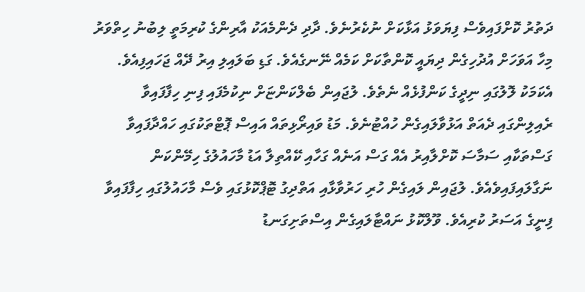ދަތުރު ކޮށްފައިވެސް ފިޔަވަޅު އަޅާކަށް ނުކެރުނެވެ. ދާދި ދެންމެއަކު އާރިންގެ ކުރިމަތީ ލިބުނު ހިތްވަރު މިހާ އަވަހަށް އުދުހިގެން ދިޔައީ ކޮންތާކަށް ކަމެއް ނޭނގެއެވެ. ގަޑި ބަލައިލި އިރު ދޭއް ޖަހައިފިއެވެ. އެކަމަކު ލޮލުގައި ނިދީގެ ކަންފުޅެއް ނެތެވެ. ލުޖައިން ބެލްކަންޏަށް ނިކުމެފައި ފިނި ހިފާފައިވާ ރެއިލިންގައި ދެއަތް އަޅުވާލައިގެން ހުއްޓުނެވެ. މަޑު ވައިރޯޅިތައް އައިސް ޕޮޓްތަކުގައި ހައްދާފައިވާ ގަސްތަކާއި ސަމާސަ ކޮށްލާއިރު އެއް ގަސް އަނެއް ގަހާއި ކޭއްތިލާ އަޑު މާހައުލުގެ ހިމޭންކަން ނަގާލައިފައިވެއެވެ. ލުޖައިން ލައިގެން ހުރި ހަރުވާޅާއި އަތްދިގު ޓޮޕްކޮޅުގައި ވެސް މާހައުލުގައި ހިފާފައިވާ ފިނީގެ އަސަރު ކުރިއެވެ. ވޫލްކޮޅު ނައްޓާލައިގެން އިސްތަށިގަނޑު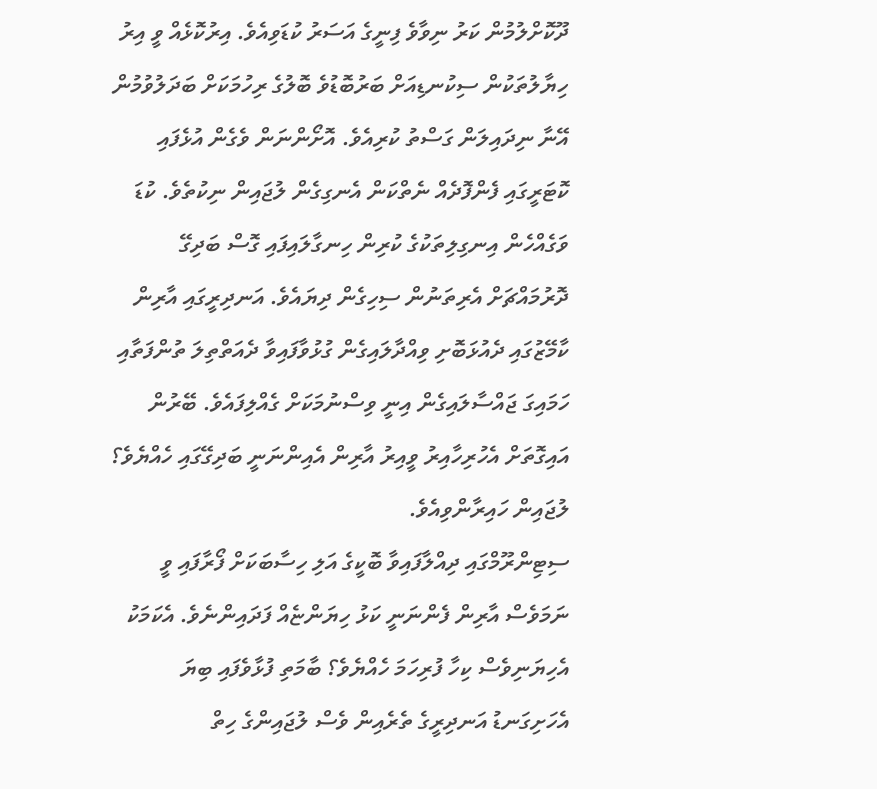ދޫކޮށްލުމުން ކަރު ނިވާވެ ފިނީގެ އަސަރު ކުޑަވިއެވެ. އިރުކޮޅެއް ވީ އިރު ހިޔާލުތަކުން ސިކުނޑިއަށް ބަރުބޮޑުވެ ބޮލުގެ ރިހުމަކަށް ބަދަލުވުމުން އޭނާ ނިދައިލަން ގަސްތު ކުރިއެވެ. އޮށޯންނަން ވެގެން އުޅެފައި ކޮޓަރީގައި ފެންފޮދެއް ނެތްކަން އެނގިގެން ލުޖައިން ނިކުތެވެ. ކުޑަ ވަގެއްހެން އިނގިލިތަކުގެ ކުރިން ހިނގާލައިފައި ގޮސް ބަދިގޭ ދޮރުމައްޗަށް އެރިތަނުން ސިހިގެން ދިޔައެވެ. އަނދިރީގައި އާރިން ކާމޭޒުގައި ދެއުޅަބޮށި ވިއްދާލައިގެން ގުޅުވާފައިވާ ދެއަތްތިލަ ތުންފަތާއި ހަމައިގަ ޖައްސާލައިގެން އިނީ ވިސްނުމަކަށް ގެއްލިފައެވެ. ބޭރުން އައިގޮތަށް އެހުރިހާއިރު ވީއިރު އާރިން އެއިންނަނީ ބަދިގޭގައި ހެއްޔެވެ؟ ލުޖައިން ހައިރާންވިއެވެ.
ސިޓިންރޫމްގައި ދިއްލާފައިވާ ބޮކީގެ އަލި ހިސާބަކަށް ފޯރާފައި ވީ ނަމަވެސް އާރިން ފެންނަނީ ކަޅު ހިޔަންޏެއް ފަދައިންނެވެ. އެކަމަކު އެހިޔަނިވެސް ކިހާ ފުރިހަމަ ހެއްޔެވެ؟ ބާމަތި ފުޅާވެފައި ބިޔަ އެހަށިގަނޑު އަނދިރީގެ ތެރެއިން ވެސް ލުޖައިންގެ ހިތް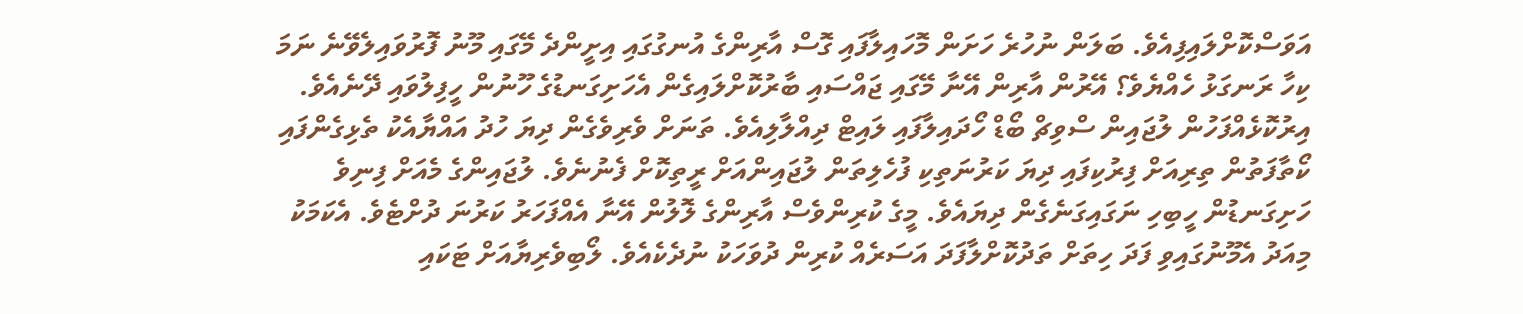އަވަސްކޮށްލައިފިއެވެ. ބަލަން ނުހުރެ ހަށަން މޮހައިލާފައި ގޮސް އާރިންގެ އުނގުގައި އިށީންދެ މޭގައި މޫނު ފޮރުވައިލެވޭނެ ނަމަ ކިހާ ރަނގަޅު ހެއްޔެވެ؟ އޭރުން އާރިން އޭނާ މޭގައި ޖައްސައި ބާރުކޮށްލައިގެން އެހަށިގަނޑުގެ ހޫނުން ހީފިލުވައި ދޭނެއެވެ. އިރުކޮޅެއްފަހުން ލުޖައިން ސްވިޗް ބޯޑް ހޯދައިލާފައި ލައިޓް ދިއްލާލިއެވެ. ތަނަށް ވެރިވެގެން ދިޔަ ހުދު އައްޔާއެކު ތެޅިގެންފައި ކޯތާފަތުން ތިރިއަށް ފިރުކިފައި ދިޔަ ކަރުނަތިކި ފުހެލިތަން ލުޖައިންއަށް ރީތިކޮށް ފެނުނެވެ. ލުޖައިންގެ މެއަށް ފިނިވެ ހަށިގަނޑުން ހީބިހި ނަގައިގަނެގެން ދިޔައެވެ. މީގެ ކުރިންވެސް އާރިންގެ ލޮލުން އޭނާ އެއްފަހަރު ކަރުނަ ދުށްޓެވެ. އެކަމަކު މިއަދު އެމޫނުގައިވި ފަދަ ހިތަށް ތަދުކޮށްލާފަދަ އަސަރެއް ކުރިން ދުވަހަކު ނުދެކެއެވެ. ލޯބިވެރިޔާއަށް ޓަކައި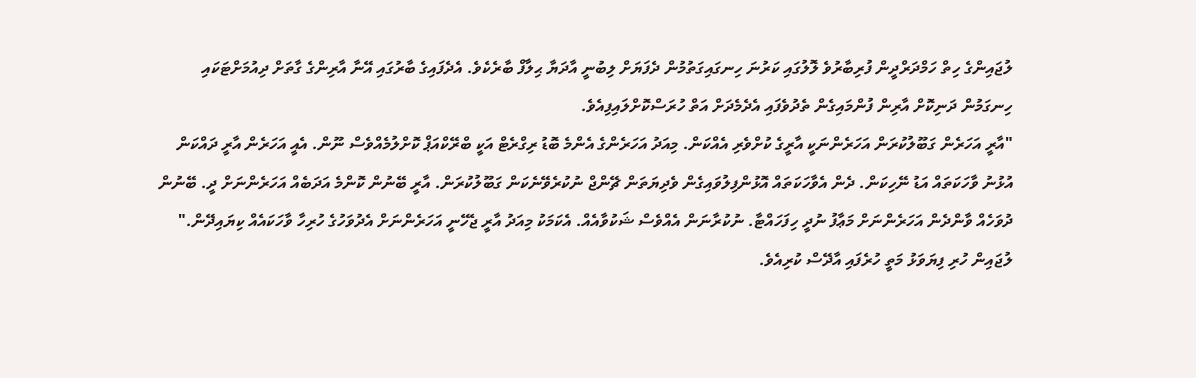ލުޖައިންގެ ހިތް ހަމްދަރްދީން ފުރިބާރުވެ ލޮލުގައި ކަރުނަ ހިނގައިގަތުމުން ދެފަޔަށް ލިބުނީ އާދަޔާ ޙިލާފް ބާރެކެވެ. އެދެފައިގެ ބާރުގައި އޭނާ އާރިންގެ ގާތަށް ދިއުމަށްޓަކައި ހިނގަމުން ދަނިކޮށް އާރިން ފުންމައިގެން ތެދުވެފައި އެދެމެދަށް އަތް ހުރަސްކޮށްލައިފިއެވެ.
"އާރީ އަހަރެން ގަބޫލުކުރަން އަހަރެންނަކީ އާރީގެ ކުށްވެރި އެއްކަން. މިއަދު އަހަރެންގެ އެންމެ ބޮޑު ރިގްރެޓް އަކީ ބްރޭކްއަޕް ކޮށްލުމެއްވެސް ނޫން. އެއީ އަހަރެން އާރީ ދައްކަން އުޅުނު ވާހަކަތައް އަޑު ނޭހިކަން. ދެން އެވާހަކަތައް އޮޅުންފިލުވައިގެން ވެދިޔަތަން ޗޭންޖް ނުކުރެވޭނެކަން ގަބޫލުކުރަން. އާރީ ބޭނުން ކޮންމެ އަދަބެއް އަހަރެންނަށް ދީ. ބޭނުން ދުވަހެއް ވާންދެން އަހަރެންނަށް މަޢާފު ނުދީ ހިފަހައްޓާ. ނުކުރާނަން އެއްވެސް ޝަކުވާއެއް. އެކަމަކު މިއަދު އާރީ ޖެހޭނީ އަހަރެންނަށް އެދުވަހުގެ ހުރިހާ ވާހަކައެއް ކިޔައިދޭން." ލުޖައިން ހުރި ފިޔަވަޅު މަތީ ހުރެފައި އާދޭސް ކުރިއެވެ.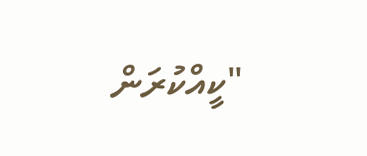"ކީއްކުރަން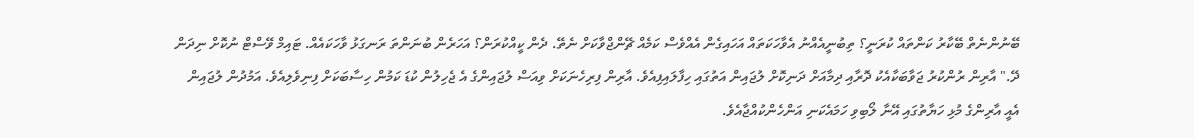ބޭނުންނެތް ބޭކާރު ކަންތައް ކުރަނީ؟ ތިބުނީއެއްނު އެވާހަކަތައް އަހައިގެން އެއްވެސް ކަމެއް ޗޭންޖްވާކަށް ނެތޭ. ދެން ކީއްކުރަން؟ އަހަރެން ބުނަންތަ ރަނގަޅު ވާހަކައެއް. ޓައިމް ވޭސްޓް ނުކޮށް ނިދަން ދޭ." އާރިން ރުންކުރު ޖަވާބަކާއެކު ދޮރާއި ދިމާއަށް ދަނިކޮށް ލުޖައިން އަތުގައި ހިފާލައިފިއެވެ. އާރިން ފިރިހެނަކަށް ވިއަސް ލުޖައިންގެ އެ ޖެހިލުން ކުޑަ ކަމުން ހިސާބަކަށް ފިނިވެލިއެވެ. އަމުދުން ލުޖައިން އެއީ އާރިންގެ މުޅި ހަޔާތުގައި އޭނާ ލޯބިވި ހަމައެކަނި އަންހެންކުއްޖާއެވެ.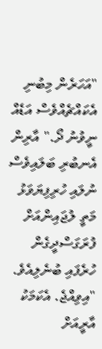"އަހަރެން މިބުނި އެކައްޗެއްވެސް އަޑެއް ނީވުނު ދޯ." އާރިން އެނބުރި ބަލައިވެސް ނުލައި ހުރިފިޔަވަޅު މަތީ ލުޖައިންއަށް ފުރަގަސްދީގެން ހުރެފައި ބުނެލިއެވެ. "އިވިއްޖެ. އެކަމަކު އާރީއަށް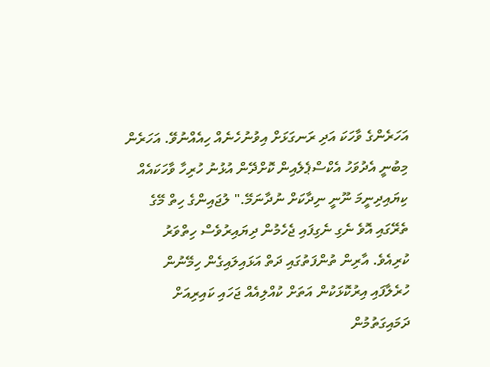އަހަރެންގެ ވާހަކަ އަދި ރަނގަޅަށް އިވުނުހެނެއް ހިއެއްނުވޭ. އަހަރެން މިބުނީ އެދުވަހު އެކްސްޕެލެއިން ކޮށްދޭން އުޅުނު ހުރިހާ ވާހަކައެއް ކިޔައިދިނީމަ ނޫނީ ނިދާކަށް ނުދާނަމޭ." ލުޖައިންގެ ހިތް މޭގެ ތެރޭގައި އޮވެ ނެގި ނެގިފައި ޖެހެމުން ދިޔައިރުވެސް ހިތްވަރު ކުރިއެވެ. އާރިން ތުންފަތުގައި ދަތް އަޅައިލައިގެން ހިމޭނުން ހުރެލާފައި އިރުކޮޅަކުން އަތަށް ކުއްލިއެއް ޖަހައި ކައިރިއަށް ދަމައިގަތުމުން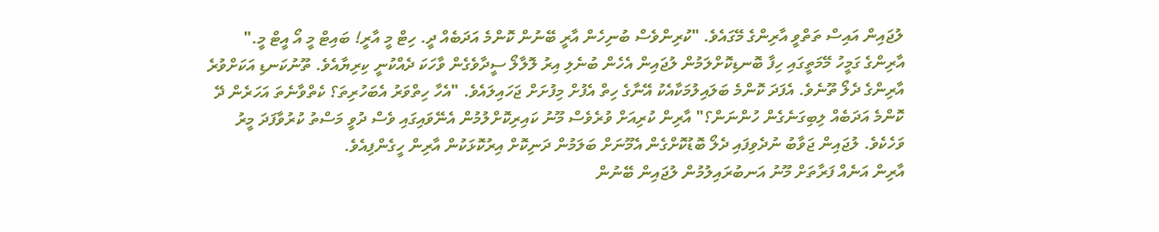ލުޖައިން އައިސް ތަތްވީ އާރިންގެ މޭގައެވެ. "ކުރިންވެސް ބުނިހެން އާރީ ބޭނުން ކޮންމެ އަދަބެއް ދީ. ހިޓް މީ އާރީ! ބައިޓް މީ އޯ އީޓް މީ." އާރިންގެ ގަމީހު މޭމަތީގައި ހިފާ ބޮނޑިކޮށްލަމުން ލުޖައިން އެހެން ބުނެލި އިރު ލޮލާލޯ ސީދާވެގެން ވާހަކަ ދެއްކުނީ ކިރިޔާއެވެ. ތޫނުކަނޑި އަކަށްވުރެ އާރިންގެ ދެލޯ ތޫނެވެ. އެފަދަ ކޮންމެ ބަލައިލުމަކާއެކު އޭނާގެ ހިތް އެފުށް މިފުށަށް ޖަހައިލައެވެ. "އެހާ ހިތްވަރު އެބަހުރިތަ؟ ކެތްވާނެތަ އަހަރެން ދޭ ކޮންމެ އަދަބެއް ލިބިގަނެގެން ހުންނަން؟" އާރިން ކުރިއަށް ވުރެވެސް މޫނު ކައިރިކޮށްލުމުން އެނޭވައިގައި ވެސް ދުވީ މަސްތު ކުރުވާފަދަ މީރު ވަހެކެވެ. ލުޖައިން ޖަވާބު ނުދެވިފައި ދެލޯ ބޮޑުކޮށްގެން އެމޫނަށް ބަލަމުން ދަނިކޮށް އިރުކޮޅަކުން އާރިން ހީގެންފިއެވެ.
އާރިން އަނެއް ފަރާތަށް މޫނު އަނބުރައިލުމުން ލުޖައިން ބޭނުން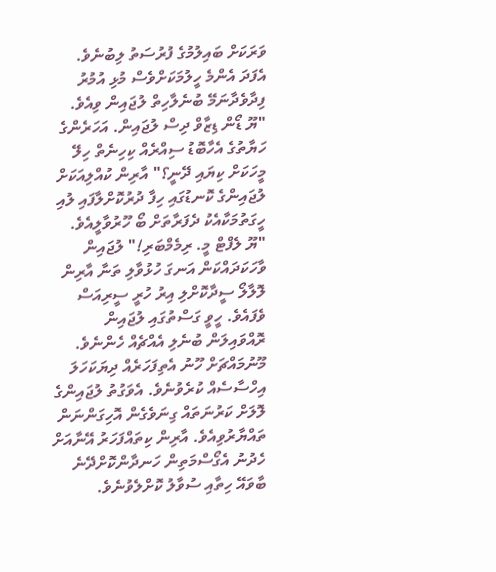ވަރަކަށް ބައިލުމުގެ ފުރުސަތު ލިބުނެވެ. އެފަދަ އެންމެ ހީލުމަކަށްވެސް މުޅި އުމުރު ފިދާވެދާނަމޭ ބުނެލާހިތް ލުޖައިން ވިއެވެ. "ޔޫ ޑޯން ޑިޒާވް ދިސް ލުޖައިން. އަހަރެންގެ ހަޔާތުގެ އެހާބޮޑު ސިއްރެއް ކިހިނެތް ހިލޭ މީހަކަށް ކިޔައި ދޭނީ؟" އާރިން ކުއްލިއަކަށް ލުޖައިންގެ ކޮނޑުގައި ހިފާ ދުރުކޮށްލާފައި ލުއި ހީގަތުމަކާއެކު ދެފަރާތަށް ބޯ ހޫރުވާލީއެވެ. "ޔޫ ލެފްޓް މީ. ރިމެމްބަރި!" ލުޖައިން ވާހަކަދައްކަން އަނގަ ހުޅުވާލި ތަނާ އާރިން ލޮލާލޯ ސީދާކޮށްލި އިރު ހުރީ ސީރިއަސް ވެފައެވެ. ހީވީ ގަސްތުގައި ލުޖައިން ރޮއްވައިލަން ބުނެލި އެއްޗެއް ހެންނެވެ. މޫނުމައްޗަށް ހޫނު އެތިފަހަރެއް ދިޔަކަހަލަ އިހްސާސެއް ކުރެވުނެވެ. އެވަގުތު ލުޖައިންގެ ލޮލަށް ކަރުނަތައް ގިނަވެގެން އޮހިގަންނަން ތައްޔާރުވިއެވެ. އާރިން ކިތައްފަހަރު އޭނާއަށް ހެދުނު އެގޯސްމަތިން ހަނދާންކޮށްދޭނެ ބާވައޭ ހިތާއި ސުވާލު ކޮށްލެވުނެވެ.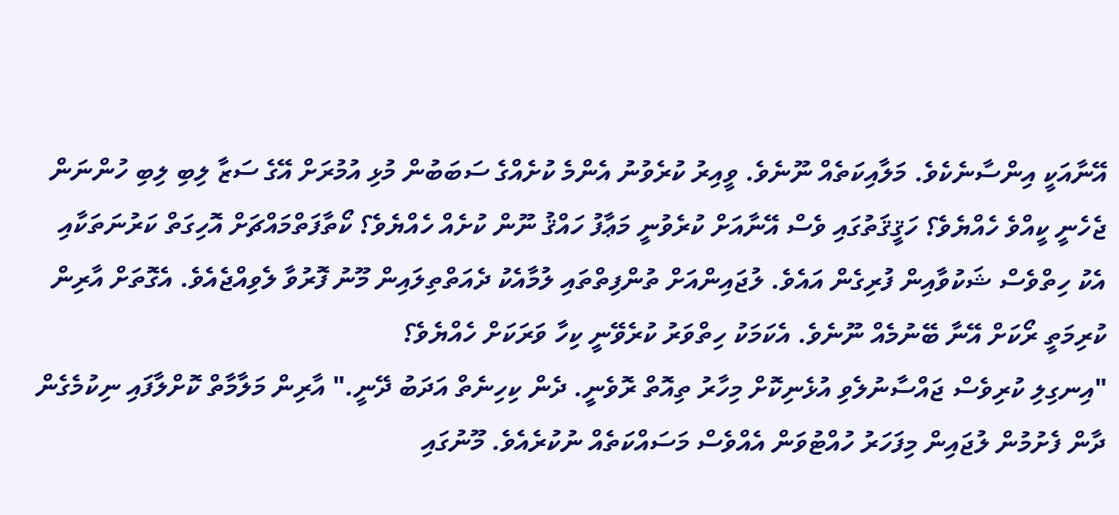އޭނާއަކީ އިންސާނެކެވެ. މަލާއިކަތެއް ނޫނެވެ. ވީއިރު ކުރެވުނު އެންމެ ކުށެއްގެ ސަބަބުން މުޅި އުމުރަށް އޭގެ ސަޒާ ލިބި ލިބި ހުންނަން ޖެހެނީ ކީއްވެ ހެއްޔެވެ؟ ހަޤީޤަތުގައި ވެސް އޭނާއަށް ކުރެވުނީ މަޢާފު ހައްޤު ނޫން ކުށެއް ހެއްޔެވެ؟ ކޯތާފަތްމައްޗަށް އޮހިގަތް ކަރުނަތަކާއި އެކު ހިތްވެސް ޝަކުވާއިން ފުރިގެން އައެވެ. ލުޖައިންއަށް ތުންފިތްތައި ލުމާއެކު ދެއަތްތިލައިން މޫނު ފޮރުވާ ލެވިއްޖެއެވެ. އެގޮތަށް އާރިން ކުރިމަތީ ރޯކަށް އޭނާ ބޭނުމެއް ނޫނެވެ. އެކަމަކު ހިތްވަރު ކުރެވޭނީ ކިހާ ވަރަކަށް ހެއްޔެވެ؟
"އިނގިލި ކުރިވެސް ޖައްސާނުލެވި އުޅެނިކޮށް މިހާރު ތިއޮތް ރޮވެނީ. ދެން ކިހިނެތް އަދަބު ދޭނީ." އާރިން މަލާމާތް ކޮށްލާފައި ނިކުމެގެން ދާން ފެށުމުން ލުޖައިން މިފަހަރު ހުއްޓުވަން އެއްވެސް މަސައްކަތެއް ނުކުރެއެވެ. މޫނުގައި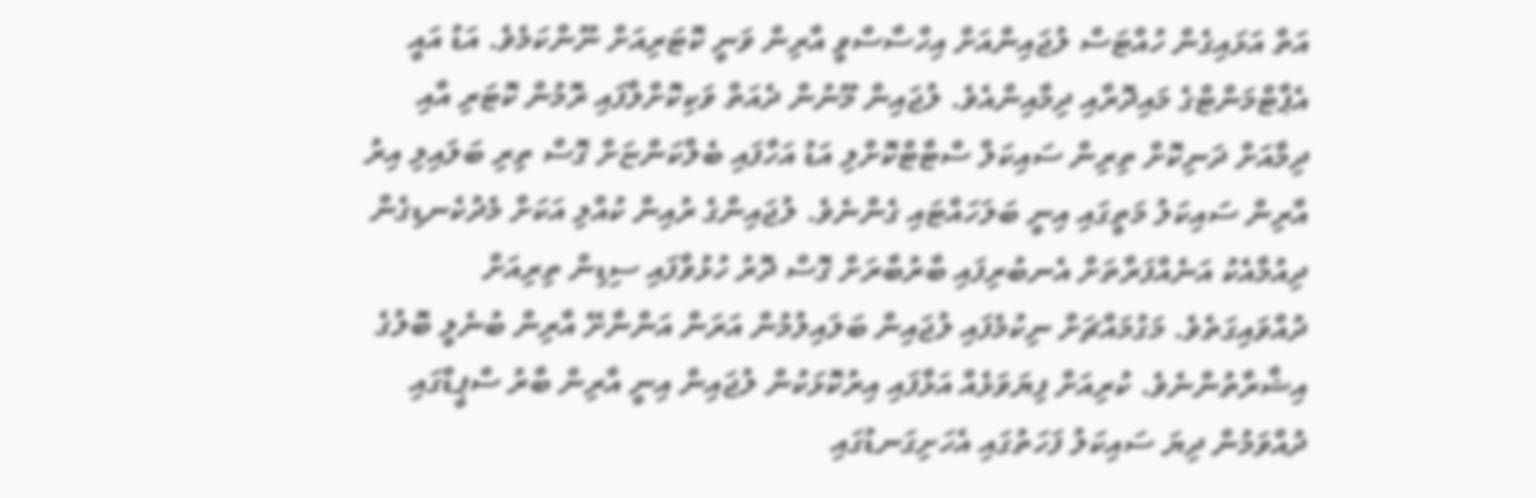އަތް އަޅައިގެން ހުއްޓަސް ލުޖައިންއަށް އިހްސާސްވީ އާރިން ވަނީ ކޮޓަރިއަށް ނޫންކަމެވެ. އަޑު އައީ އެޕާޓްމަންޓްގެ މައިދޮރާއި ދިމާއިންއެވެ. ލުޖައިން މޫނުން ދެއަތް ވަކިކޮށްލާފައި ރޮމުން ކޮޓަރި އާއި ދިމާއަށް ދަނިކޮށް ތިރިން ސައިކަލް ސްޓާޓްކޮށްލި އަޑު އަހާފައި ބެލްކަންޏަށް ގޮސް ތިރި ބަލައިލި އިރު އާރިން ސައިކަލު މަތީގައި އިނީ ބަލަހައްޓައި ގެންނެވެ. ލުޖައިންގެ ރުއިން ކުއްލި އަކަށް މެދުކެނޑިގެން ދިއުމާއެކު އަނެއްފަރާތަށް އެނބުރިފައި ބާރުބާރަށް ގޮސް ދޮރު ހުޅުވާފައި ސިޑިން ތިރިއަށް ދުއްވައިގަތެވެ. މަގުމައްޗަށް ނިކުމެފައި ލުޖައިން ބަލައިލުމުން އަރަން އަންނާށޭ އާރިން ބުނެލީ ބޮލުގެ އިޝާރާތުންނެވެ. ކުރިއަށް ފިޔަވަޅެއް އަޅާފައި އިރުކޮޅަކުން ލުޖައިން އިނީ އާރިން ބާރު ސްޕީޑްގައި ދުއްވަމުން ދިޔަ ސައިކަލު ފަހަތުގައި އެހަށިގަނޑުގައި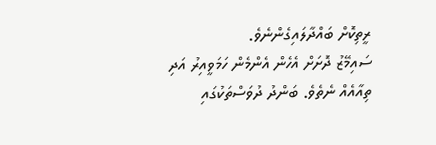ރީތިކޮށް ބައްދާލައިގެންނެވެ.
ސައިމޭޒު ދޮށަށް އެހެން އެންމެން ހަމަވީއިރު އަދި ތިއާއެއް ނެތެވެ. ބަންދު ދުވަސްތަކުގައި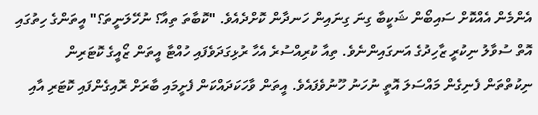އެންމެން އެއްކޮށް ސައިބޯން ޝަކީބާ ގިނަ ގިނައިން ހަނދާން ކޮށްދެއެވެ. "ކޮބާތަ ތިއާ؟ ނުހޭލަނީތަ؟" އީތަންގެ ހިތުގައި އޮތް ސުވާލު ނިކުރީ ޒާހިދުގެ އަނގައިންނެވެ. ތިއާ ކުރިއްސުރެ އެހާ ރުޅިގަދަވެފައި ހުއްޓާ އީތަން ޒޯއީގެ ކޮޓަރިން ނިކުތްތަން ފެނިގެން މައްސަލަ އޮތީ ނުހަނު ހޫނުވެފައެވެ. އީތަން ވާހަކަދައްކަން ފެށީމައި ބާރަށް ރޮއިގެންފައި ކޮޓަރި އާއި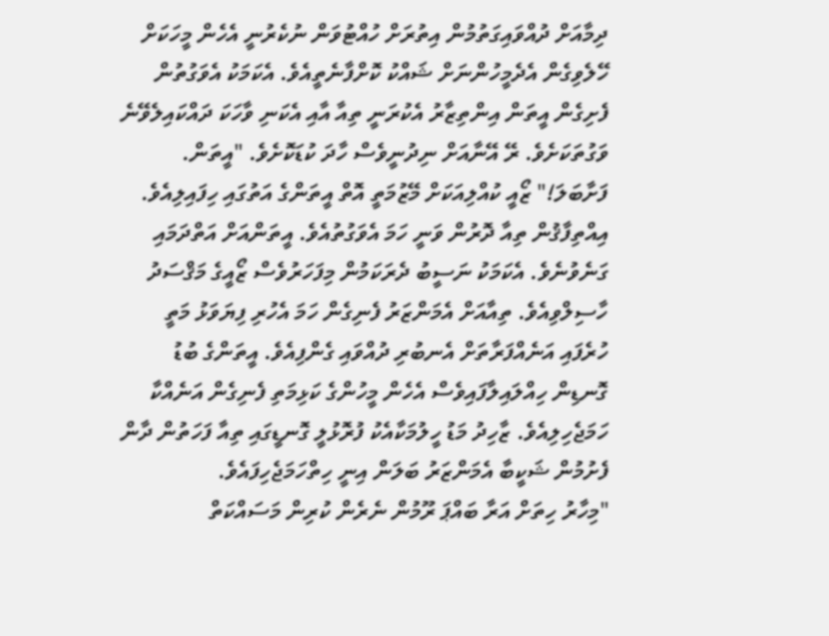ދިމާއަށް ދުއްވައިގަތުމުން އިތުރަށް ހުއްޓުވަން ނުކެރުނީ އެހެން މީހަކަށް ހޭލެވިގެން އެދެމީހުންނަށް ޝައްކު ކޮށްފާނެތީއެވެ. އެކަމަކު އެވަގުތުން ފެށިގެން އީތަން އިންތިޒާރު އެކުރަނީ ތިއާ އާއި އެކަނި ވާހަކަ ދައްކައިލެވޭނެ ވަގުތަކަށެވެ. ރޭ އޭނާއަށް ނިދުނީވެސް ހާދަ ކުޑަކޮށެވެ. "އީތަން. ފަށާބަލަ!" ޒޯއީ ކުއްލިއަކަށް މޭޒުމަތީ އޮތް އީތަންގެ އަތުގައި ހިފައިލިއެވެ. އިއްތިފާޤުން ތިއާ ދޮރުން ވަނީ ހަމަ އެވަގުތުއެވެ. އީތަންއަށް އަތްދަމައި ގަނެވުނެވެ. އެކަމަކު ނަސީބު ދެރަކަމުން މިފަހަރުވެސް ޒޯއީގެ މަޤްސަދު ހާސިލްވިއެވެ. ތިއާއަށް އެމަންޒަރު ފެނިގެން ހަމަ އެހުރި ފިޔަވަޅު މަތީ ހުރެފައި އަނެއްފަރާތަށް އެނބުރި ދުއްވައި ގެންފިއެވެ. އީތަންގެ ބުޑު ގޮނޑިން ހިއްލައިލާފައިވެސް އެހެން މީހުންގެ ކަޅިމަތި ފެނިގެން އަނެއްކާ ހަމަޖެހިލިއެވެ. ޒާހިދު މަޑު ހީލުމަކާއެކު ފުރޮޅުލީ ގޮނޑީގައި ތިއާ ފަހަތުން ދާން ފެށުމުން ޝަކީބާ އެމަންޒަރު ބަލަން އިނީ ހިތްހަމަޖެހިފައެވެ.
"މިހާރު ހިތަށް އަރާ ބައްޕަ ރޫމުން ނެރެން ކުރިން މަސައްކަތް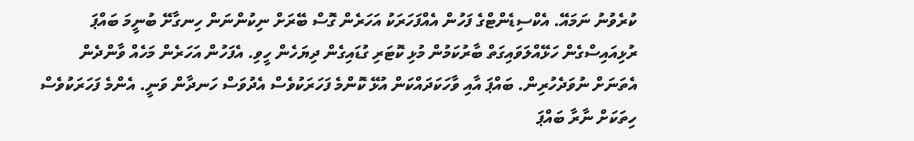ކުރެވުނު ނަމައޭ. އެކްސިޑެންޓްގެ ފަހުން އެއްފަހަރަކު އަހަރެން ގޮސް ބޭރަށް ނިކުންނަން ހިނގާށޭ ބުނީމަ ބައްޕަ ރުޅިއައިސްގެން ހަޅޭއްލަވައިގަތް ބާރުކަމުން މުޅި ކޮޓަރި ގުޑައިގެން ދިޔަހެން ހީވި. އެފަހުން އަހަރެން މަހެއް ވާންދެން އެތަނަށް ނުވަދެހުރިން. ބައްޕަ އާއި ވާހަކަދައްކަން އުޅޭ ކޮންމެ ފަހަރަކުވެސް އެދުވަސް ހަނދާން ވަނީ. އެންމެ ފަހަރަކުވެސް ހިތަކަށް ނާރާ ބައްޕަ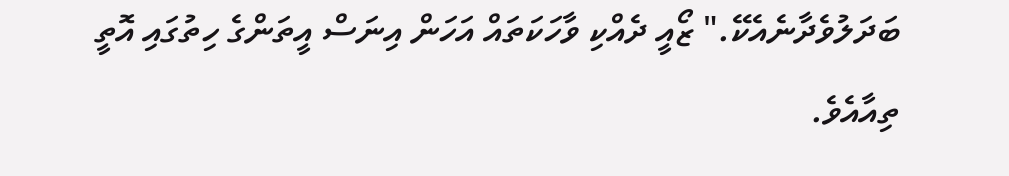ބަދަލުވެދާނެއެކޭ." ޒޯއީ ދެއްކި ވާހަކަތައް އަހަން އިނަސް އީތަންގެ ހިތުގައި އޮތީ ތިއާއެވެ.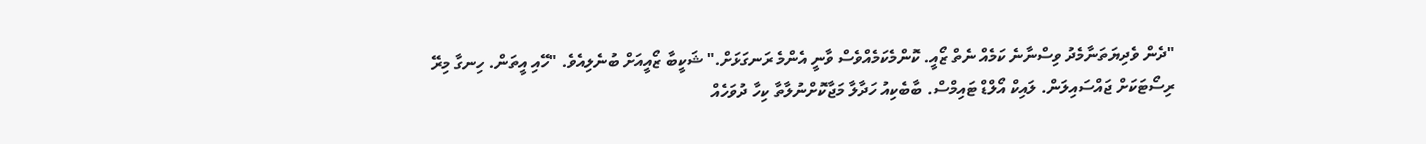"ދެން ވެދިޔަތަނާމެދު ވިސްނާނެ ކަމެއް ނެތް ޒޯއީ. ކޮންމެކަމެއްވެސް ވާނީ އެންމެ ރަނގަޅަށް." ޝަކީބާ ޒޯއީއަށް ބުނެލިއެވެ. "ހޭއި އީތަން. ހިނގާ މިރޭ ރިސޯޓަކަށް ޖައްސައިލަން. ލައިކް އޯލްޑް ޓައިމްސް. ބާބެކިއު ހަދާލާ މަޖާކޮށްނުލާތާ ކިހާ ދުވަހެއް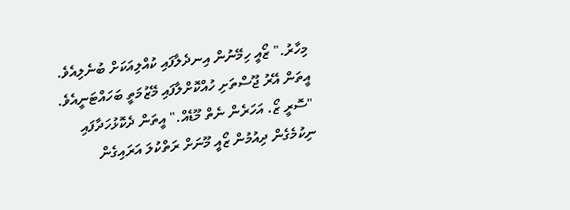މިހާރު." ޒޯއީ ހިމޭނުން އިނދެލާފައި ކުއްލިއަކަށް ބުނެލިއެވެ. އީތަން އޭރު ޖޫސްތަށި ހުއްކޮށްލާފައި މޭޒުމަތީ ބަހައްޓަނީއެވެ. "ސޮރީ ޒޯ. އަހަރެން ނެތް މޫޑެއް." އީތަން ދެކޮޅުހަދާފައި ނިކުމެގެން ދިއުމުން ޒޯއީ މޫނަށް ރަތްކުލަ އަރައިގެން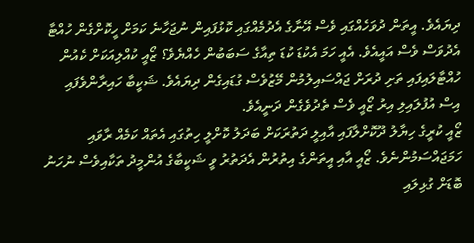ދިޔައެވެ. އީތަން ދުވަހެއްގައި ވެސް އޭނާގެ އެދުމެއްގައި ކޮޅުފައިން ނުޖަހާނެ ކަމަށް ހީކޮށްގެން ހުއްޓާ އެދުވަސް ވެސް އައީއެވެ. އެއީ ހަމަ އެކުޑަ ކުޑަ ތިއާގެ ސަބަބުން ހެއްޔެވެ؟ ޒޯއީ ކުއްލިއަކަށް ކެއުން ހުއްޓާލައިފައި ތަށި ދުރަށް ޖައްސައިލުމުން މޭޒުވެސް ގުޑައިގެން ދިޔައެވެ. ޝަކީބާ ހައިރާންވެފައި އިސް އުފުލައިލި އިރު ޒޯއީ ވެސް ތެދުވެގެން ދަނީއެވެ.
ޒޯއީ ކުރީގެ ހިޔާލު ދޫކޮށްލާފައި އާއިލީ ދަތުރަކަށް ބަދަލު ކޮށްލީ ހިތުގައި އެތައް ކަމެއް ރާވައި ހަމަޖައްސަމުންނެވެ. ޒޯއީ އާއި އީތަންގެ އިތުރުން އެދަތުރު ވީ ޝަކީބާގެ އުންމީދު ތަކާއިވެސް ނުހަނު ބޮޑަށް ގުޅިލައި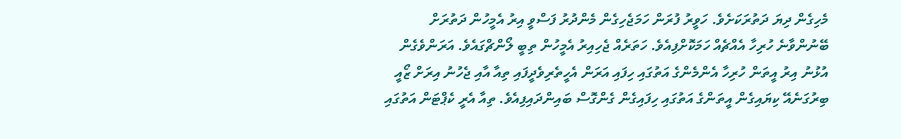މެހިގެން ދިޔަ ދަތުރަކަށެވެ. ހަވީރު ފުރަން ހަމަޖެހިގެން މެންދުރު ފަސްވީ އިރު އެމީހުން ދަތުރަށް ބޭނުންވާނެ ހުރިހާ އެއްޗެއް ހަމަކޮށްފިއެވެ. ހަތަރެއް ޖެހިއިރު އެމީހުން ތިބީ ލޯންޗްގައެވެ. އަރަންވެގެން އުޅުނު އިރު އީތަން ހުރިހާ އެންމެންގެ އަތުގައި ހިފައި އަރަން އެހީތެރިވެދީފައި ތިއާ އާއި ޖެހުނު އިރަށް ޒޯއީ ބިރުގަނެއޭ ކިޔައިގެން އީތަންގެ އަތުގައި ހިފައިގެން ގެންގޮސް ބައިންދައިފިއެވެ. ތިއާ އެރީ ކެޕްޓަން އަތުގައި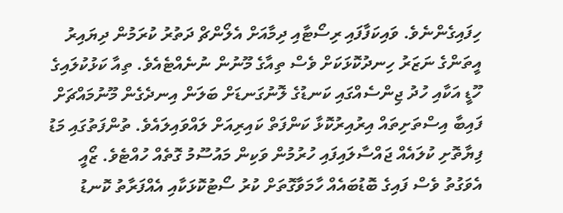ހިފައިގެންނެވެ. ވައިކަފާފައި ރިސޯޓާއި ދިމާއަށް އެލޯންޗް ދަތުރު ކުރަމުން ދިޔައިރު އީތަންގެ ނަޒަރު ހިނދުކޮޅަކަށް ވެސް ތިއާގެ މޫނުން ނުނެއްޓެއެވެ. ތިއާ ކަޅުކުލައިގެ ހޫޑީ އަކާއި ހުދު ޖިންސެއްގައި ކަނޑުގެ ލޮނުގަނޑަށް ބަލަން އިނދެގެން މޫނުމައްޗަށް ފައިބާ އިސްތަށިތައް އިރުއިރުކޮޅާ ކަންފަތް ކައިރިއަށް ލައްވައިލައެވެ. ތުންފަތުގައި މަޑު ފިޔާތޮށި ކުލައެއް ޖައްސާލައިފައި ހުރުމުން ވަކިން މައުސޫމު ގޮތެއް ހުއްޓެވެ. ޒޯއީ އެވަގުތު ވެސް ފައިގެ ބޮޑުބައެއް ހާމަވާގޮތަށް ކުރު ސޯޓުކޮޅަކާއި އެއްފަރާތު ކޮނޑު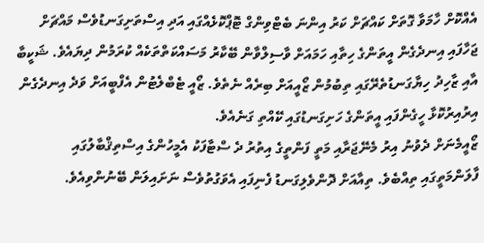އެއްކޮށް ހާމަވާ ގޮތަށް ކައްޗަށް ކަރު އިންނަ ބެޓްވިންގް ޓޮޕްކޮޅެއްގައި އަދި އިސްތަށިގަނޑުވެސް މައްޗަށް ޖަހާފައި އިނދެގެން އީތަންގެ ހިތާއި ހަމައަށް ވާސިލްވާން ބޭކާރު މަސައްކަތްތަކެއް ކުރަމުން ދިޔައެވެ. ޝަކީބާ އާއި ޒާހިދު ހިޔާގަނޑުތެރޭގައި ތިބުމުން ޒޯއީއަށް ބިރެއް ނެތެވެ. ޒޯއީ ޓެބްލެޓުން އެފްބީއަށް ވަދެ އިނދެގެން އިރުއިރުކޮޅާ ހީގެންފައި އީތަންގެ ހަށިގަނޑުގައި ކޭއްތި ގަނެއެވެ.
ޒޯއީމެނަށް ދެވުނު އިރު މެނޭޖަރާއި މަތީ ފަންތީގެ އިތުރު ދެ ސްޓާފަކު އެމީހުންގެ އިސްތިޤްބާލުގައި ފާލަންމަތީގައި ތިއްބެވެ. ތިއާއަށް ދޮންވެލިގަނޑު ފެނިފައި އެވަގުތުވެސް ނަށައިލަން ބޭނުންވިއެވެ.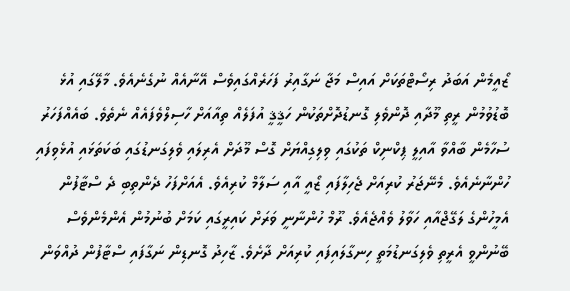ޒޯއީމެން އަބަދު ރިސޯޓްތަކަށް އައިސް މަޖާ ނަގާއިރު ފަހަރެއްގައިވެސް އޭނާއެއް ނުގެނެއެވެ. މާލޭގައި އުޅެ ބޮޑުވުމުން ރީތި މޫދާއި ދޮންވެލި ގޮނޑުދޮށްތަކުން ހަޤީޤީ އުފަލެއް ތިއާއަށް ހާސިލްވެފައެއް ނެތެވެ. ބައެއްފަހަރު ސުހާމެން ބާއްވާ އާއިލީ ޕިކްނިކް ތަކުގައި ވިލިގިއްޔަށް ގޮސް މޫދަށް އެރިލައި ވެލިގަނޑުގައި ބަކަތަޅައި އުޅެވިފައި ހުންނާނެއެވެ. މެނޭޖަރު ކުރިއަށް ޖެހިލާފައި ޒޯއީ އާއި ސަލާމް ކުރިއެވެ. އެއަށްފަހު ދެންތިބި ދެ ސްޓާފުން އެމީހުންގެ ލަގޭޖްއާއި ހަވާލު ވެއްޖެއެވެ. ރޫމް ހުންނާނީ ވަރަށް ކައިރީގައި ކަމަށް ބުނުމުން އެންމެންވެސް ބޭނުންވީ އެރީތި ވެލިގަނޑުމަތީ ހިނގާލައިފައި ކުރިއަށް ދާށެވެ. ޒާހިދު ގޮނޑިން ނަގާފައި ސްޓާފުން ދުއްވަން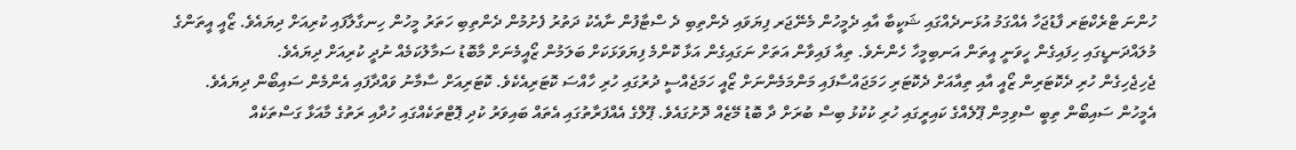ހުންނަ ޓްރެކްޓަރ ފާޑުޖަހާ އެއްގަމު އުޅަނދެއްގައި ޝަކީބާ އާއި ދެމީހުން މެނޭޖަރ ފިޔަވައި ދެންތިބި ދެ ސްޓާފުން ނާއެކު ދަތުރު ފެށުމުން ދެންތިބި ހަތަރު މީހުން ހިނގާލާފައި ކުރިއަށް ދިޔައެވެ. ޒޯއީ އީތަންގެ މުލައްދަނޑީގައި ހިފައިގެން ހީވަނީ އީތަން އަނބިމީހާ ހެންނެވެ. ތިއާ ފައިވާން އަތަށް ނަގައިގެން އަޅާ ކޮންމެ ފިޔަވަޅަކަށް ބަލަމުން ޒޯއީމެނަށް މާބޮޑު ސަމާލުކަމެއް ނުދީ ކުރިއަށް ދިޔައެވެ.
ޖެހިޖެހިގެން ހުރި ދެކޮޓަރިން ޒޯއީ އާއި ތިއާއަށް ދެކޮޓަރި ހަމަޖައްސާފައި މަންމަމެންނަށް ޒޯއީ ހަމަޖެއްސީ ދުރުގައި ހުރި ހާއްސަ ކޮޓަރިއެކެވެ. ކޮޓަރިއަށް ސާމާނު ވައްދާފައި އެންމެން ސައިބޯން ދިޔައެވެ. އެމީހުން ސައިބޯން ތިބީ ސްވިމިން ޕޫލެއްގެ ކައިރީގައި ހުރި ކުކުޅު ބިސް ބުރަށް ދާ ބޮޑު މޭޒެއް ދޮށުގައެވެ. ޕޫލްގެ އެއްފަރާތުގައި އެތައް ބައިވަރު ކުދި ޕޮޓްތަކެއްގައި ހުދާއި ރަތުގެ މާއަޅާ ގަސްތަކެއް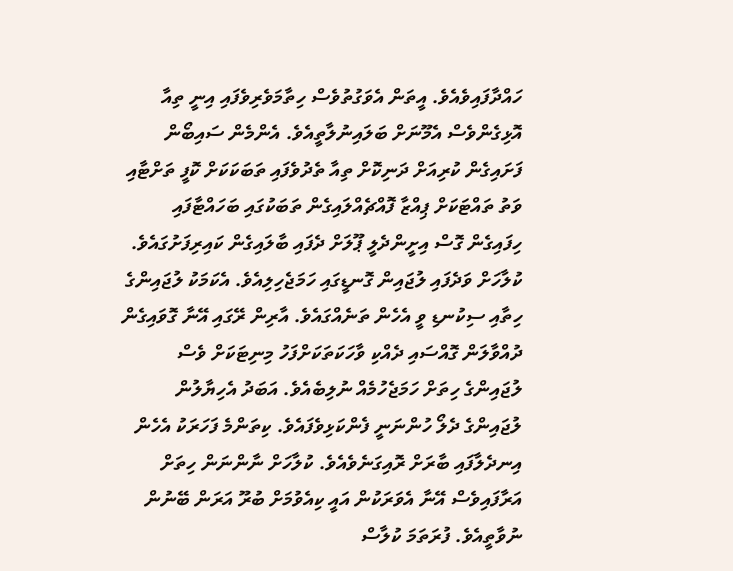ހައްދާފައިވެއެވެ. އީތަން އެވަގުތުވެސް ހިތާމަވެރިވެފައި އިނީ ތިއާ އޮޅިގެންވެސް އެމޫނަށް ބަލައިނުލާތީއެވެ. އެންމެން ސައިބޯން ފަށައިގެން ކުރިއަށް ދަނިކޮށް ތިއާ ތެދުވެފައި ތަބަކަކަށް ކޮފީ ތަށްޓާއި ވަތު ތައްޓަކަށް ޕިއްޒާ ފޮއްޗެއްލައިގެން ތަބަކުގައި ބަހައްޓާފައި ހިފައިގެން ގޮސް އިށީންދެލީ ޕޫލަށް ދެފައި ބާލައިގެން ކައިރިފަށުގައެވެ.
ކުލާހަށް ވަދެފައި ލުޖައިން ގޮނޑީގައި ހަމަޖެހިލިއެވެ. އެކަމަކު ލުޖައިންގެ ހިތާއި ސިކުނޑި ވީ އެހެން ތަނެއްގައެވެ. އާރިން ރޭގައި އޭނާ ގޮވައިގެން ދުއްވާލަން ގޮއްސައި ދެއްކި ވާހަކަތަކަށްފަހު މިނިޓަކަށް ވެސް ލުޖައިންގެ ހިތަށް ހަމަޖެހުމެއް ނުލިބެއެވެ. އަބަދު އެހިޔާލުން ލުޖައިންގެ ދެލޯ ހުންނަނީ ފެންކަޅިވެފައެވެ. ކިތަންމެ ފަހަރަކު އެހެން އިނދެލާފައި ބާރަށް ރޮއިގަނެވެއެވެ. ކުލާހަށް ނާންނަން ހިތަށް އަރާފައިވެސް އޭނާ އެވަރަކުން އައީ ކިއެވުމަށް ބުރޫ އަރަން ބޭނުން ނުވާތީއެވެ. ފުރަތަމަ ކުލާސް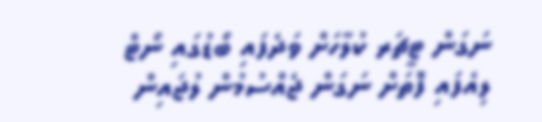ނަގަން ޓީޗަރ ކުލާހަށް ވަދެފައި ބޯޑުގައި ނޯޓް ލިއެފައި ފޮތަށް ނަގަން ޖެއްސުމުން ލުޖައިން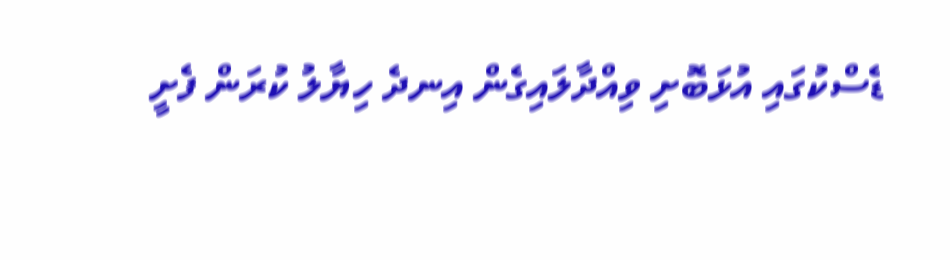ޑެސްކުގައި އުޅަބޮށި ވިއްދާލައިގެން އިނދެ ހިޔާލު ކުރަން ފެށީ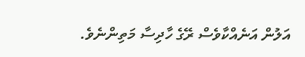އަލުން އަނެއްކާވެސް ރޭގެ ހާދިސާ މަތިންނެވެ.